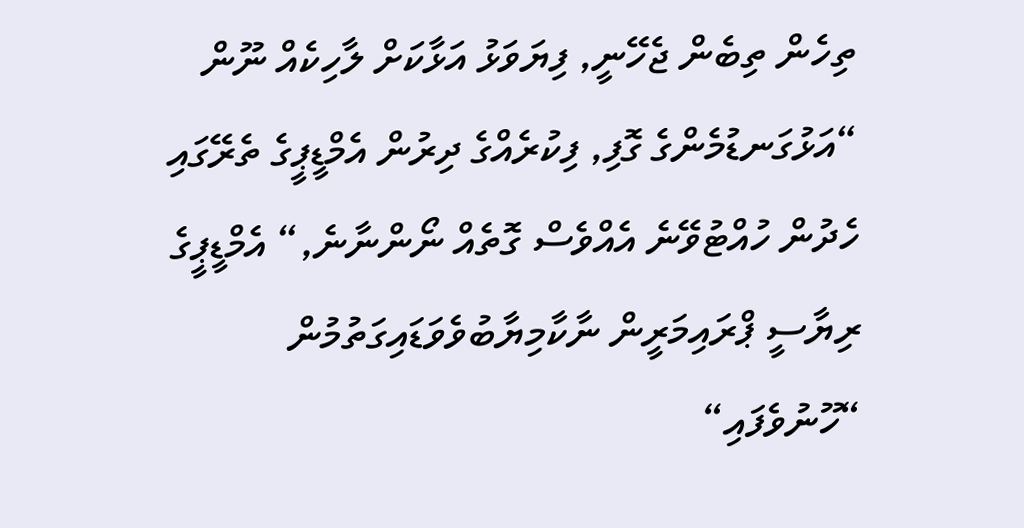ތިހެން ތިބެން ޖެހޭނީ, ފިޔަވަޅު އަޅާކަށް ލާހިކެއް ނޫން
“އަޅުގަނޑުމެންގެ ގޮފި, ފިކުރެއްގެ ދިރުން އެމްޑީޕީގެ ތެރޭގައި ހެދުން ހުއްޓުވޭނެ އެއްވެސް ގޮތެއް ނޯންނާނެ,“ އެމްޑީޕީގެ ރިޔާސީ ޕްރައިމަރީން ނާކާމިޔާބުވެވަޑައިގަތުމުން “ހޫނުވެފައި“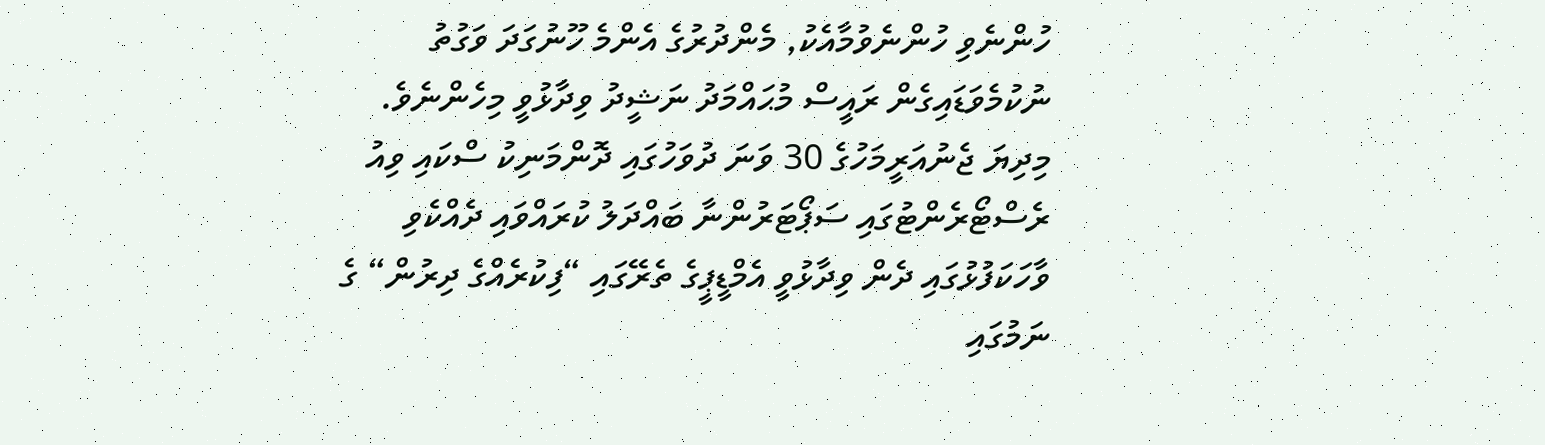ހުންނެވި ހުންނެވުމާއެކު, މެންދުރުގެ އެންމެ ހޫނުގަދަ ވަގުތު ނުކުމެވަޑައިގެން ރައީސް މުޙައްމަދު ނަޝީދު ވިދާޅުވީ މިހެންނެވެ.
މިދިޔަ ޖެނުއަރީމަހުގެ 30 ވަނަ ދުވަހުގައި ދޮންމަނިކު ސްކައި ވިއު ރެސްޓޯރެންޓުގައި ސަޕޯޓަރުންނާ ބައްދަލު ކުރައްވައި ދެއްކެވި ވާހަކަފުޅުގައި ދެން ވިދާޅުވީ އެމްޑީޕީގެ ތެރޭގައި “ފިކުރެއްގެ ދިރުން“ ގެ ނަމުގައި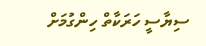ސިޔާސީ ހަރަކާތް ހިންގުމަށް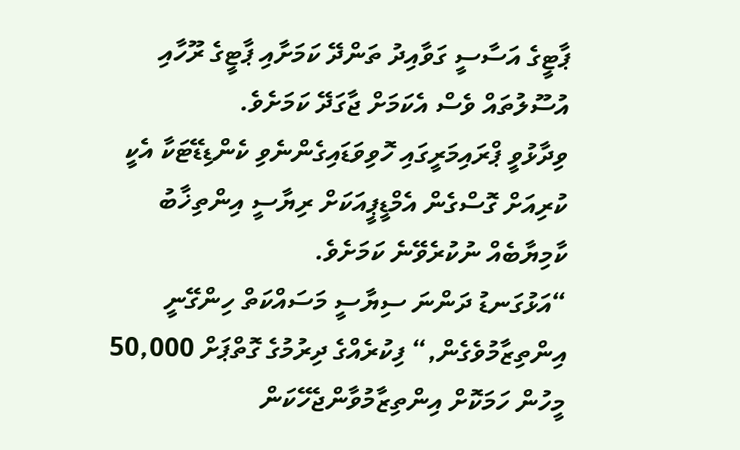ޕާޓީގެ އަސާސީ ގަވާއިދު ތަންދޭ ކަމަށާއި ޕާޓީގެ ރޫހާއި އުސޫލުތައް ވެސް އެކަމަށް ޖާގަދޭ ކަމަށެވެ.
ވިދާޅުވީ ޕްރައިމަރީގައި ހޮވިވަޑައިގެންނެވި ކެންޑިޑޭޓަކާ އެކީ ކުރިއަށް ގޮސްގެން އެމްޑީޕީއަކަށް ރިޔާސީ އިންތިޚާބު ކާމިޔާބެއް ނުކުރެވޭނެ ކަމަށެވެ.
“އަޅުގަނޑު ދަންނަ ސިޔާސީ މަސައްކަތް ހިންގޭނީ އިންތިޒާމުވެގެން,“ ފިކުރެއްގެ ދިރުމުގެ ގޮތްޕަށް 50,000 މީހުން ހަމަކޮށް އިންތިޒާމުވާންޖެހޭކަން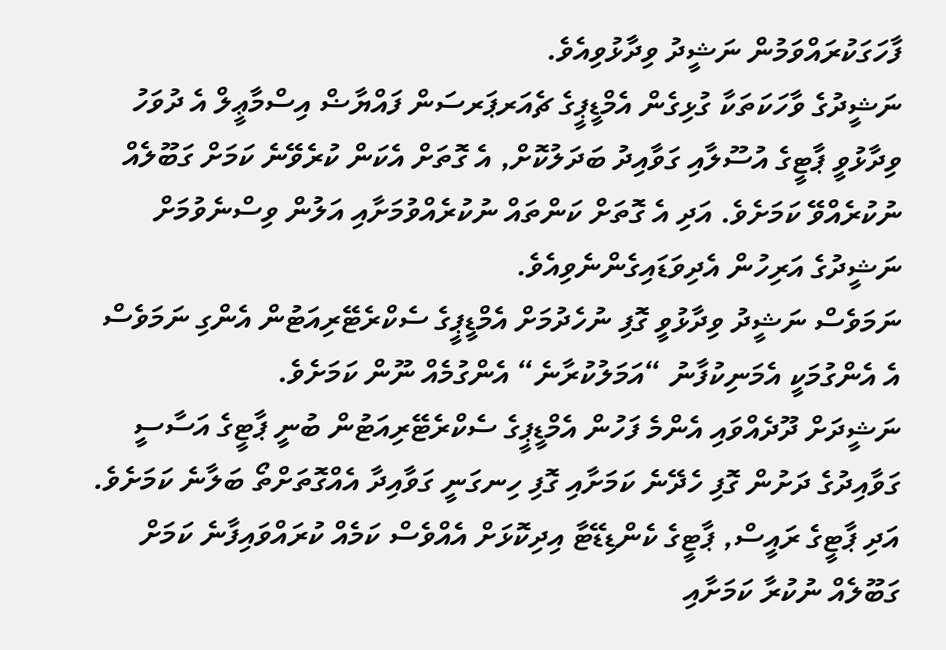ފާހަގަކުރައްވަމުން ނަޝީދު ވިދާޅުވިއެވެ.
ނަޝީދުގެ ވާހަކަތަކާ ގުޅިގެން އެމްޑީޕީގެ ޗެއަރޕަރސަން ފައްޔާޟް އިސްމާޢީލް އެ ދުވަހު ވިދާޅުވީ ޕާޓީގެ އުސޫލާއި ގަވާއިދު ބަދަލުކޮށް, އެ ގޮތަށް އެކަން ކުރެވޭނެ ކަމަށް ގަބޫލެއް ނުކުރެއްވޭ ކަމަށެވެ. އަދި އެ ގޮތަށް ކަންތައް ނުކުރެއްވުމަށާއި އަލުން ވިސްނެވުމަށް ނަޝީދުގެ އަރިހުން އެދިވަޑައިގެންނެވިއެވެ.
ނަމަވެސް ނަޝީދު ވިދާޅުވީ ގޮފި ނުހެދުމަށް އެމްޑީޕީގެ ސެކްރެޓޭރިއަޓުން އެންގި ނަމަވެސް އެ އެންގުމަކީ އެމަނިކުފާނު “އަމަލުކުރާނެ“ އެންގުމެއް ނޫން ކަމަށެވެ.
ނަޝީދަށް ދޫދެއްވައި އެންމެ ފަހުން އެމްޑީޕީގެ ސެކްރެޓޭރިއަޓުން ބުނީ ޕާޓީގެ އަސާސީ ގަވާއިދުގެ ދަށުން ގޮފި ހެދޭނެ ކަމަށާއި ގޮފި ހިނގަނީ ގަވާއިދާ އެއްގޮތަށްތޯ ބަލާނެ ކަމަށެވެ. އަދި ޕާޓީގެ ރައީސް, ޕާޓީގެ ކެންޑިޑޭޓާ އިދިކޮޅަށް އެއްވެސް ކަމެއް ކުރައްވައިފާނެ ކަމަށް ގަބޫލެއް ނުކުރާ ކަމަށާއި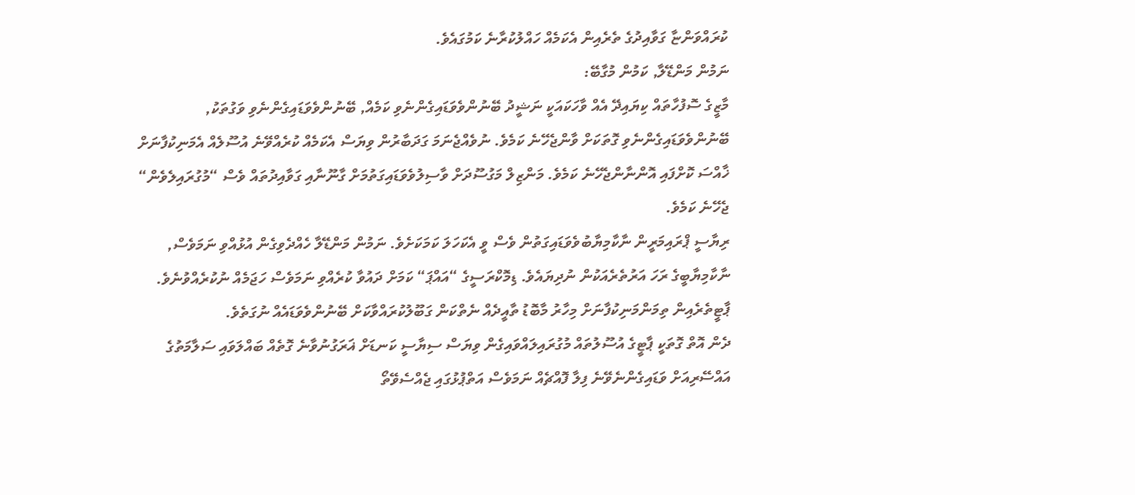ކުރައްވަންޏާ ގަވާއިދުގެ ތެރެއިން އެކަމެއް ހައްލުކުރާނެ ކަމުގައެވެ.
ނަމުން މަންޑޭލާ, ކަމުން މުގާބޭ:
މާޒީގެ ސޮފުހާތައް ކިޔައިދޭ އެއް ވާހަކައަކީ ނަޝީދު ބޭނުންވެވަޑައިގެންނެވި ކަމެއް, ބޭނުންވެވަޑައިގެންނެވި ވަގުތަކު, ބޭނުންވެވަޑައިގެންނެވި ގޮތަކަށް ވާންޖެހޭނެ ކަމެވެ. ނުވެއްޖެނަމަ ގަދަބާރުން ވިޔަސް އެކަމެއް ކުރެއްވޭނެ އުސޫލެއް އެމަނިކުފާނަށް ޚާއްސަ ކޮށްފައި އޮންނާންޖެހޭނެ ކަމެވެ. މަންޒިލް މަގުސޫދަށް ވާސިލުވެވަޑައިގަތުމަށް ގާނޫނާއި ގަވާއިދުތައް ވެސް “މުގުރައިލެވެން“ ޖެހޭނެ ކަމެވެ.
ރިޔާސީ ޕްރައިމަރީން ނާކާމިޔާބުވެވަޑައިގަތުން ވެސް ވީ އެކަހަލަ ކަމަކަށެވެ. ނަމުން މަންޑޭލާ ހެއްދެވިގެން އުޅުއްވި ނަމަވެސް, ނާކާމިޔާބީގެ ރަހަ އަރުތެރެއަކުން ނުދިޔައެވެ. ޑިމޮކްރަސީގެ “އައްޕަ“ ކަމަށް ދައުވާ ކުރެއްވި ނަމަވެސް ހަޖަމެއް ނުކުރެއްވުނެވެ. ޕާޓީތެރެއިން ތިމަންމަނިކުފާނަށް މިހާރު މާބޮޑު ތާއީދެއް ނެތްކަން ގަބޫލުކުރައްވާކަށް ބޭނުންވެވަޑައެއް ނުގަތެވެ.
ދެން އޮތް ގޮތަކީ ޕާޓީގެ އުސޫލުތައް މުގުރައިލައްވައިގެން ވިޔަސް ސިޔާސީ ކަނޑަށް ޣަރަގުނުވާނެ ގޮތެއް ބައްލަވައި ސަލާމަތުގެ އައްސޭރިއަށް ވަޑައިގެންނެވޭނެ ފިލާ ފޮއްޗެއް ނަމަވެސް އަތްޕުޅުގައި ޖެއްސެވޭތޯ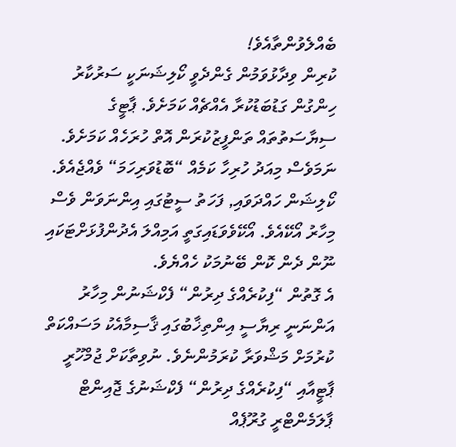ބެއްލެވުންތާއެވެ!
ކުރިން ވިދާޅުވަމުން ގެންދެވީ ކޯލިޝަނަކީ ސަރުކާރު ހިންގުން ގަޑުބަޑުކުރާ އެއްޗެއް ކަމަށެވެ. ޕާޓީގެ ސިޔާސަތުތައް ތަންފީޒުކުރަން އޮތް ހުރަހެއް ކަމަށެވެ. ނަމަވެސް މިއަދު ހުރިހާ ކަމެއް “ބޮޑުވަރިހަމަ“ ވެއްޖެއެވެ. ކޯލިޝަން ހައްދަވައި, ފަހަތު ސީޓުގައި އިންނަވަން ވެސް މިހާރު އޯކޭއެވެ. އޯކޭވެވަޑައިގަތީ އަމިއްލަ އެދުންފުޅަށްޓަކައި ނޫން ދެން ކޮން ބޭނުމަކު ހެއްޔެވެ.
އެ ގޮތުން “ފިކުރެއްގެ ދިރުން“ ފެކްޝަނުން މިހާރު އަންނަނީ ރިޔާސީ އިންތިޚާބުގައި ޤާސިމާއެކު މަސައްކަތް ކުރުމަށް މަޝްވަރާ ކުރަމުންނެވެ. ނުވިތާކަށް ޖުމްހޫރީ ޕާޓީއާއި “ފިކުރެއްގެ ދިރުން“ ފެކްޝަނުގެ ޖޮއިންޓް ޕާލަމެންޓްރީ ގުރޫޕެއް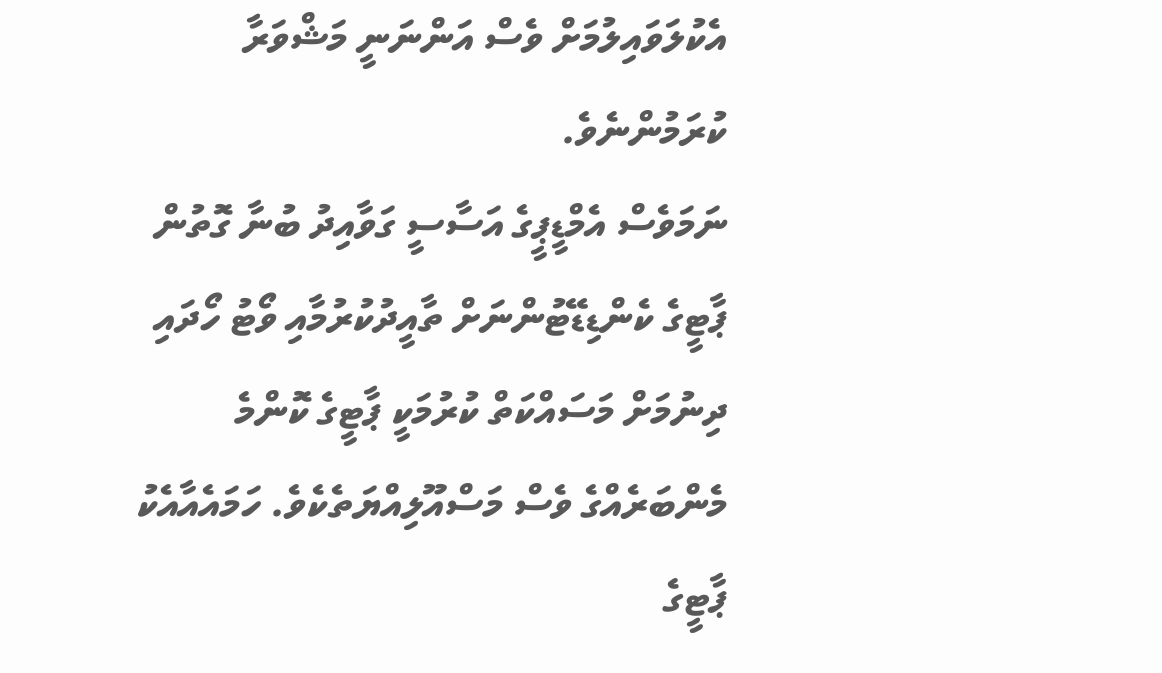އެކުލަވައިލުމަށް ވެސް އަންނަނީ މަޝްވަރާ ކުރަމުންނެވެ.
ނަމަވެސް އެމްޑީޕީގެ އަސާސީ ގަވާއިދު ބުނާ ގޮތުން ޕާޓީގެ ކެންޑިޑޭޓުންނަށް ތާއީދުކުރުމާއި ވޯޓު ހޯދައި ދިނުމަށް މަސައްކަތް ކުރުމަކީ ޕާޓީގެ ކޮންމެ މެންބަރެއްގެ ވެސް މަސްއޫލިއްޔަތެކެވެ. ހަމައެއާއެކު ޕާޓީގެ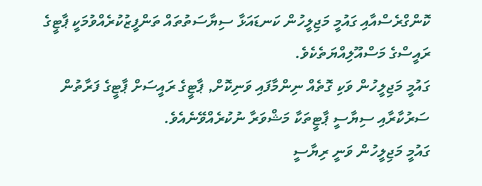ކޮންގްރެސްއާއި ގައުމީ މަޖިލީހުން ކަނޑައަޅާ ސިޔާސަތުތައް ތަންފީޒުކުރެއްވުމަކީ ޕާޓީގެ ރައީސްގެ މަސްއޫލިއްޔަތެކެވެ.
ގައުމީ މަޖިލީހުން ވަކި ގޮތެއް ނިންމާފައި ވަނިކޮށް, ޕާޓީގެ ރައީސަށް ޕާޓީގެ ފަރާތުން ސަރުކާރާއި ސިޔާސީ ޕާޓީތަކާ މަޝްވަރާ ނުކުރެއްވޭނެއެވެ.
ގައުމީ މަޖިލީހުން ވަނީ ރިޔާސީ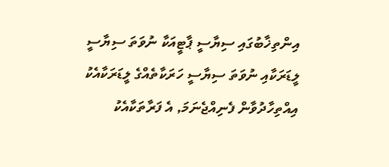އިންތިޚާބުގައި ސިޔާސީ ޕާޓީއަކާ ނުވަތަ ސިޔާސީ ލީޑަރަކާއި ނުވަތަ ސިޔާސީ ހަރަކާތެއްގެ ލީޑަރަކާއެކު އިއްތިހާދުވާން ފެނިއްޖެނަމަ, އެ ފަރާތަކާއެކު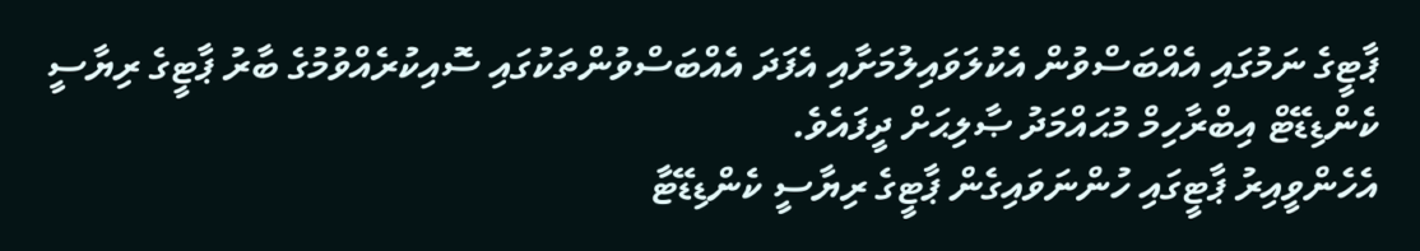ޕާޓީގެ ނަމުގައި އެއްބަސްވުން އެކުލަވައިލުމަށާއި އެފަދަ އެއްބަސްވުންތަކުގައި ސޮއިކުރެއްވުމުގެ ބާރު ޕާޓީގެ ރިޔާސީ ކެންޑިޑޭޓް އިބްރާހިމް މުޙައްމަދު ޞާލިޙަށް ދީފައެވެ.
އެހެންވީއިރު ޕާޓީގައި ހުންނަވައިގެން ޕާޓީގެ ރިޔާސީ ކެންޑިޑޭޓާ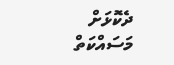ދެކޮޅަށް މަސައްކަތް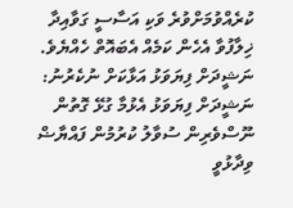ކުރެއްވުމަށްވުރެ ވަކި އަސާސީ ގަވާއިދާ ޚިލާފުވާ އެހެން ކަމެއް އެބައޮތް ހެއްޔެވެ.
ނަޝީދަށް ފިޔަވަޅު އަޅާކަށް ނުކެރުނު:
ނަޝީދަށް ފިޔަވަޅު އެޅުމާ ގުޅޭ ގޮތުން ނޫސްވެރިން ސުވާލު ކުރުމުން ފައްޔާޟް ވިދާޅުވީ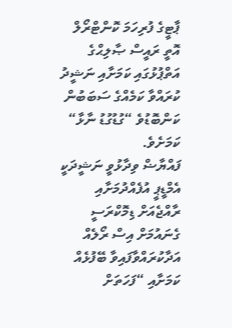ޕާޓީގެ ފުރިހަމަ ކޮންޓްރޯލް އޮތީ ރައީސް ޞާލިޙްގެ އަތްޕުޅުގައި ކަމަށާއި ނަޝީދު ކުރައްވާ ކަމެއްގެ ސަބަބުން ކަންބޮޑުވެ “ގުޑުގުޑު ނާޅާ“ ކަމަށެވެ.
ފައްޔާޟް ވިދާޅުވީ ނަޝީދަކީ އެމްޑީޕީ އުފެއްދުމަށާއި ރާއްޖެއަށް ޑިމޮކްރަސީ ގެނައުމަށް އިސް ރޯލެއް އަދާކުރައްވާފައިވާ ބޭފުޅެއް ކަމަށާއި “ފަހަތަށް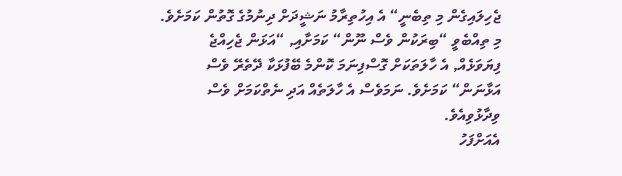ޖެހިލައިގެން މި ތިބެނީ“ އެ އިހުތިރާމު ނަޝީދަށް ދިނުމުގެ ގޮތުން ކަމަށެވެ.  މި ތިއްބެވީ “ބިރަކުން ވެސް ނޫން“ ކަމަށާއި, “އަޅަން ޖެހިއްޖެ ފިޔަވަޅެއް, އެ ހާލަތަކަށް ގޮސްފިނަމަ ކޮންމެ ބޭފުޅަކާ ދޭތެރޭ ވެސް އަޅާނަން“ ކަމަށެވެ. ނަމަވެސް އެ ހާލަތެއް އަދި ނެތްކަމަށް ވެސް ވިދާޅުވިއެވެ.
އެއަށްފަހު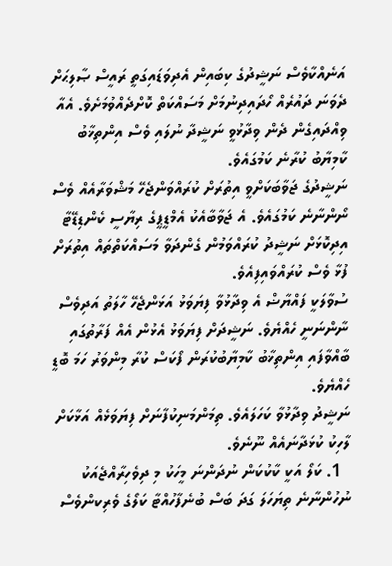އަނެއްކާވެސް ނަޝީދުގެ ކިބައިން އެދިވަޑައިގަތީ ރައީސް ޞާލިޙަށް ދެވަނަ ދައުރެއް ހޯދައިދިނުމަށް މަސައްކަތް ކޮށްދެއްވުމަށެވެ. އެއާ ވިއްދައިގެން ދެން ވިދާޅުވީ ނަޝީދާ ނުލައި ވެސް އިންތިޚާބު ކާމިޔާބު ކުރާނެ ކަމުގައެވެ.
ނަޝީދުގެ ޖަވާބަކަށްވީ އިތުރަށް ކުރައްވަންޖެހޭ މަޝްވަރާއެއް ވެސް ނޯންނާނެ ކަމުގައެވެ. އެ ޖަވާބާއެކު އެމްޑީޕީގެ ރިޔާސީ ކެންޑިޑޭޓާ އިދިކޮޅަށް ނަޝީދު ކުރައްވަމުން ގެންދަވާ މަސައްކަތްތައް އިތުރަށް ފުޅާ ވެސް ކުރައްވައިފިއެވެ.
ސުވާލަކީ ފައްޔާޟް އެ ވިދާޅުވާ ފިޔަވަޅު އަޅަންޖެހޭ ހާލަތު އަދިވެސް ނާންނަނީ ހެއްޔެވެ. ނަޝީދަށް ފިޔަވަޅު އެޅުން އެއް ފަރާތުގައި ބާއްވާފައި އިންތިޚާބު ކާމިޔާބުކުރަން ފޯކަސް ކުރާ މިންވަރު ހަމަ ބޮޑީ ހެއްޔެވެ.
ނަޝީދު ވިދާޅުވާ ކަހަލައެވެ. ތިމަންމަނިކުފާނަށް ފިޔަވަޅެއް އަޅާކަށް ލާހިކު ކުޅަދާނައެއް ނޫނެވެ.
  1. ކަލޯ އަކީ ކާކުކަން ނުދަންނަ މީހަކު މި ދިވެހިރާއްޖެއަކު ނުހުންނާނެ ތިޔަހަލަ ގަދަ ބަސް ބުނެފާހުއްޓާ ކަލޯގެ ވެރިކންވެސް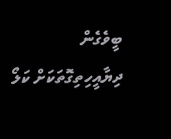ބީވެގެން ދިޔާއީހިތިގޮތަކަށް ކަލޯ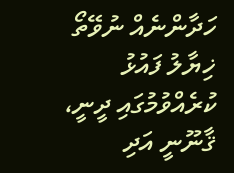ހަދާންނެއް ނުވޭތޯ
ޚިޔާލު ފައުޅު ކުރެއްވުމުގައި ދީނީ، ޤާނޫނީ އަދި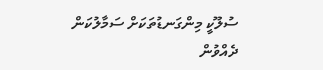ސުލޫކީ މިންގަނޑުތަކަށް ސަމާލުކަން ދެއްވުން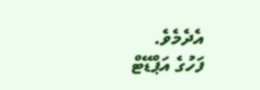އެދެމެވެ.
ފަހުގެ އަޕްޑޭޓް